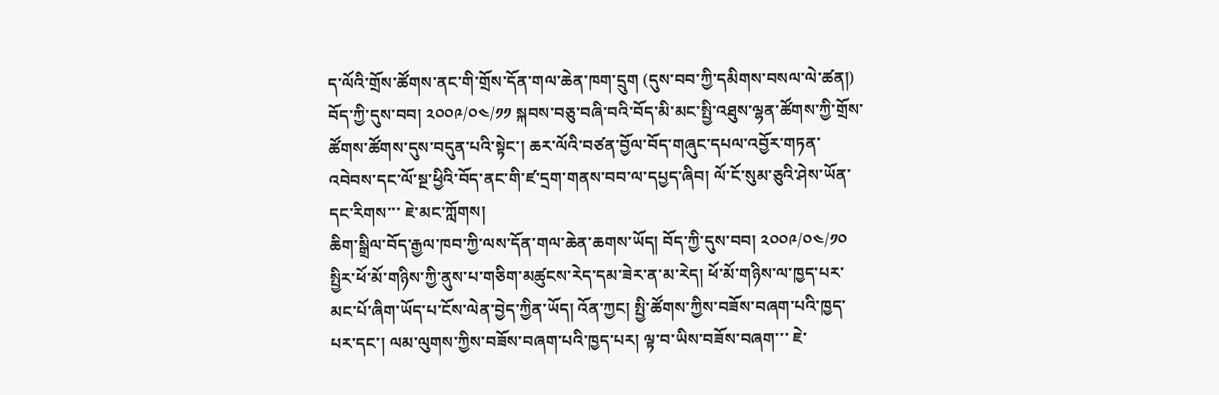ད་ལོའི་གྲོས་ཚོགས་ནང་གི་གྲོས་དོན་གལ་ཆེན་ཁག་དྲུག (དུས་བབ་ཀྱི་དམིགས་བསལ་ལེ་ཚན།) བོད་ཀྱི་དུས་བབ། ༢༠༠༩/༠༤/༡༡ སྐབས་བཅུ་བཞི་བའི་བོད་མི་མང་སྤྱི་འཐུས་ལྷན་ཚོགས་ཀྱི་གྲོས་ཚོགས་ཚོགས་དུས་བདུན་པའི་སྟེང་། ཆར་ལོའི་བཙན་བྱོལ་བོད་གཞུང་དཔལ་འབྱོར་གཏན་འབེབས་དང་ལོ་སྔ་ཕྱིའི་བོད་ནང་གི་ཛ་དྲག་གནས་བབ་ལ་དཔྱད་ཞིབ། ལོ་ངོ་སུམ་ཅུའི་ཤེས་ཡོན་དང་རིགས་་་ ཇེ་མང་ཀློགས།
ཆིག་སྒྲིལ་བོད་རྒྱལ་ཁབ་ཀྱི་ལས་དོན་གལ་ཆེན་ཆགས་ཡོད། བོད་ཀྱི་དུས་བབ། ༢༠༠༩/༠༤/༡༠ སྤྱིར་ཕོ་མོ་གཉིས་ཀྱི་ནུས་པ་གཅིག་མཚུངས་རེད་དམ་ཟེར་ན་མ་རེད། ཕོ་མོ་གཉིས་ལ་ཁྱད་པར་མང་པོ་ཞིག་ཡོད་པ་ངོས་ལེན་བྱེད་ཀྱིན་ཡོད། འོན་ཀྱང། སྤྱི་ཚོགས་ཀྱིས་བཟོས་བཞག་པའི་ཁྱད་པར་དང་། ལམ་ལུགས་ཀྱིས་བཟོས་བཞག་པའི་ཁྱད་པར། ལྟ་བ་ཡིས་བཟོས་བཞག་་་ ཇེ་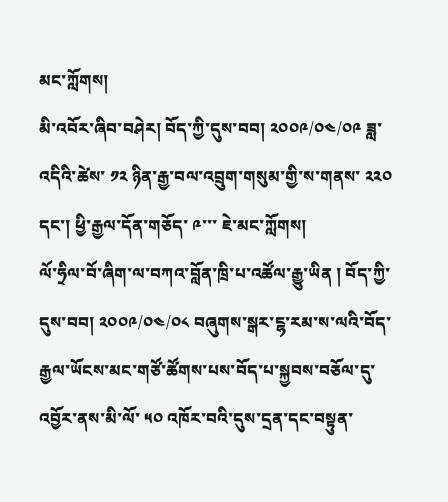མང་ཀློགས།
མི་འབོར་ཞིབ་བཤེར། བོད་ཀྱི་དུས་བབ། ༢༠༠༩/༠༤/༠༩ ཟླ་འདིའི་ཚེས་ ༡༢ ཉིན་རྒྱ་བལ་འབྲུག་གསུམ་གྱི་ས་གནས་ ༢༢༠ དང་། ཕྱི་རྒྱལ་དོན་གཅོད་ ༩་་་ ཇེ་མང་ཀློགས།
ལོ་ཧྲིལ་བོ་ཞིག་ལ་བཀའ་བློན་ཁྲི་པ་འཚོལ་རྒྱུ་ཡིན ། བོད་ཀྱི་དུས་བབ། ༢༠༠༩/༠༤/༠༨ བཞུགས་སྒར་ངྷ་རམ་ས་ལའི་བོད་རྒྱལ་ཡོངས་མང་གཙོ་ཚོགས་པས་བོད་པ་སྐྱབས་བཅོལ་དུ་འབྱོར་ནས་མི་ལོ་ ༥༠ འཁོར་བའི་དུས་དྲན་དང་བསྟུན་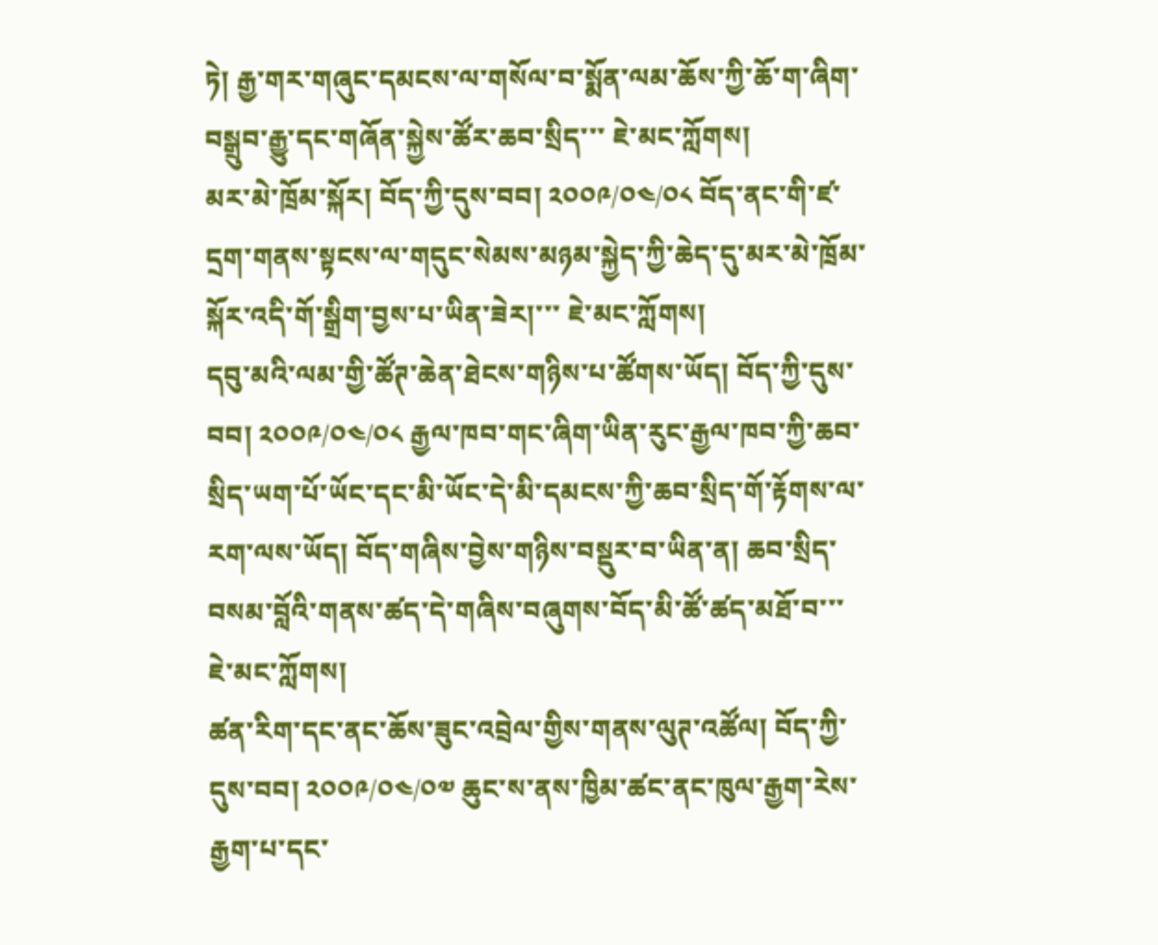ཏེ། རྒྱ་གར་གཞུང་དམངས་ལ་གསོལ་བ་སྨོན་ལམ་ཆོས་ཀྱི་ཆོ་ག་ཞིག་བསྒྲུབ་རྒྱུ་དང་གཞོན་སྐྱེས་ཚོར་ཆབ་སྲིད་་་ ཇེ་མང་ཀློགས།
མར་མེ་ཁྲོམ་སྐོར། བོད་ཀྱི་དུས་བབ། ༢༠༠༩/༠༤/༠༨ བོད་ནང་གི་ཛ་དྲག་གནས་སྟངས་ལ་གདུང་སེམས་མཉམ་སྐྱེད་ཀྱི་ཆེད་དུ་མར་མེ་ཁྲོམ་སྐོར་འདི་གོ་སྒྲིག་བྱས་པ་ཡིན་ཟེར།་་་ ཇེ་མང་ཀློགས།
དབུ་མའི་ལམ་གྱི་ཚོཊ་ཆེན་ཐེངས་གཉིས་པ་ཚོགས་ཡོད། བོད་ཀྱི་དུས་བབ། ༢༠༠༩/༠༤/༠༨ རྒྱལ་ཁབ་གང་ཞིག་ཡིན་རུང་རྒྱལ་ཁབ་ཀྱི་ཆབ་སྲིད་ཡག་པོ་ཡོང་དང་མི་ཡོང་དེ་མི་དམངས་ཀྱི་ཆབ་སྲིད་གོ་རྟོགས་ལ་རག་ལས་ཡོད། བོད་གཞིས་བྱེས་གཉིས་བསྡུར་བ་ཡིན་ན། ཆབ་སྲིད་བསམ་བློའི་གནས་ཚད་དེ་གཞིས་བཞུགས་བོད་མི་ཚོ་ཚད་མཐོ་བ་་་ ཇེ་མང་ཀློགས།
ཚན་རིག་དང་ནང་ཆོས་ཟུང་འབྲེལ་གྱིས་གནས་ལུཊ་འཚོལ། བོད་ཀྱི་དུས་བབ། ༢༠༠༩/༠༤/༠༧ ཆུང་ས་ནས་ཁྱིམ་ཚང་ནང་ཁུལ་རྒྱག་རེས་རྒྱག་པ་དང་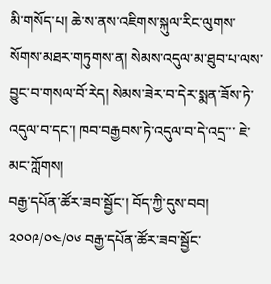མི་གསོད་པ། ཆེ་ས་ནས་འཇིགས་སྐུལ་རིང་ལུགས་སོགས་མཐར་གཏུགས་ན། སེམས་འདུལ་མ་ཐུབ་པ་ལས་བྱུང་བ་གསལ་བོ་རེད། སེམས་ཟེར་བ་དེར་སྨན་ཟོས་ཏེ་འདུལ་བ་དང་། ཁབ་བརྒྱབས་ཏེ་འདུལ་བ་དེ་འདྲ་་་ ཇེ་མང་ཀློགས།
བརྒྱ་དཔོན་ཚོར་ཟབ་སྦྱོང་། བོད་ཀྱི་དུས་བབ། ༢༠༠༩/༠༤/༠༦ བརྒྱ་དཔོན་ཚོར་ཟབ་སྦྱོང་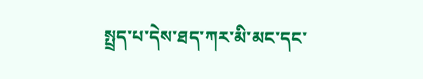སྤྲད་པ་དེས་ཐད་ཀར་མི་མང་དང་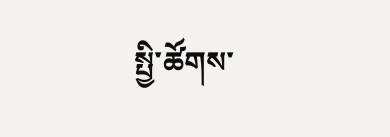སྤྱི་ཚོགས་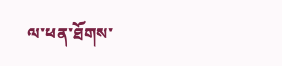ལ་ཕན་ཐོགས་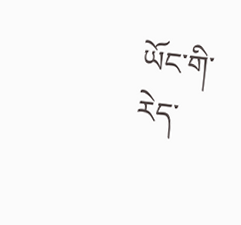ཡོང་གི་རེད་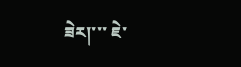ཟེར།་་་ ཇེ་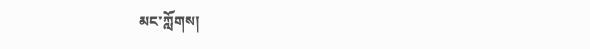མང་ཀློགས།